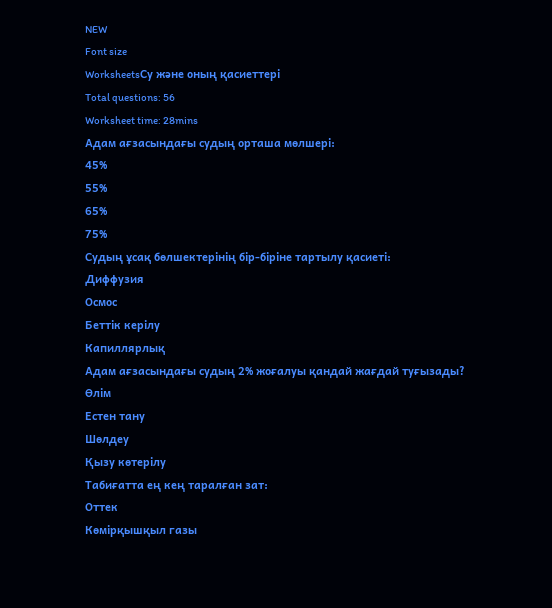NEW
Font size
WorksheetsСу және оның қасиеттері
Total questions: 56
Worksheet time: 28mins
Адам ағзасындағы судың орташа мөлшері:
45%
55%
65%
75%
Судың ұсақ бөлшектерінің бір-біріне тартылу қасиеті:
Диффузия
Осмос
Беттік керілу
Капиллярлық
Адам ағзасындағы судың 2% жоғалуы қандай жағдай туғызады?
Өлім
Естен тану
Шөлдеу
Қызу көтерілу
Табиғатта ең кең таралған зат:
Оттек
Көмірқышқыл газы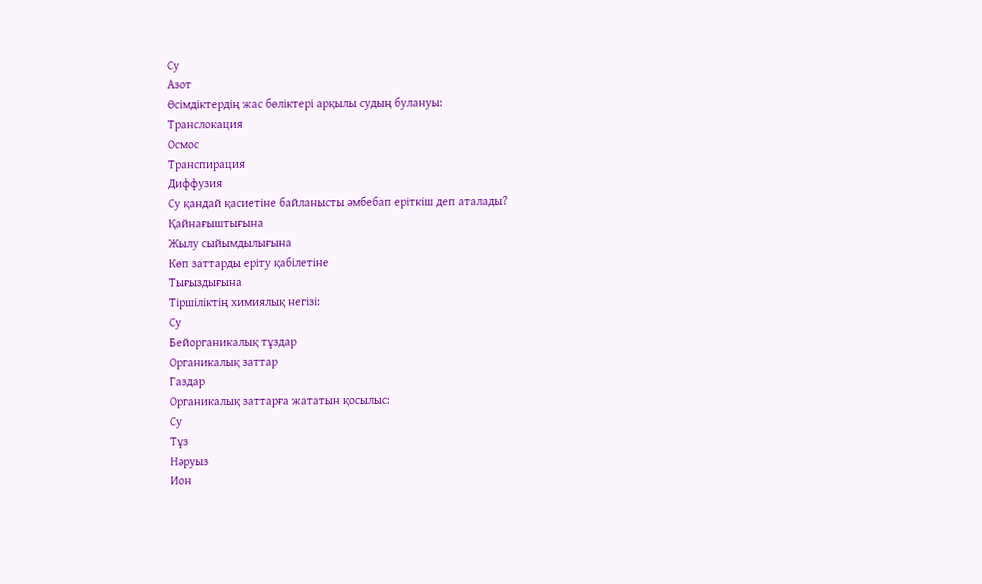Су
Азот
Өсімдіктердің жас бөліктері арқылы судың булануы:
Транслокация
Осмос
Транспирация
Диффузия
Су қандай қасиетіне байланысты әмбебап еріткіш деп аталады?
Қайнағыштығына
Жылу сыйымдылығына
Көп заттарды еріту қабілетіне
Тығыздығына
Тіршіліктің химиялық негізі:
Су
Бейорганикалық тұздар
Органикалық заттар
Газдар
Органикалық заттарға жататын қосылыс:
Су
Тұз
Нәруыз
Ион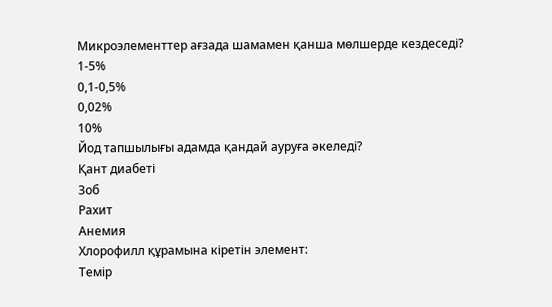Микроэлементтер ағзада шамамен қанша мөлшерде кездеседі?
1-5%
0,1-0,5%
0,02%
10%
Йод тапшылығы адамда қандай ауруға әкеледі?
Қант диабеті
Зоб
Рахит
Анемия
Хлорофилл құрамына кіретін элемент:
Темір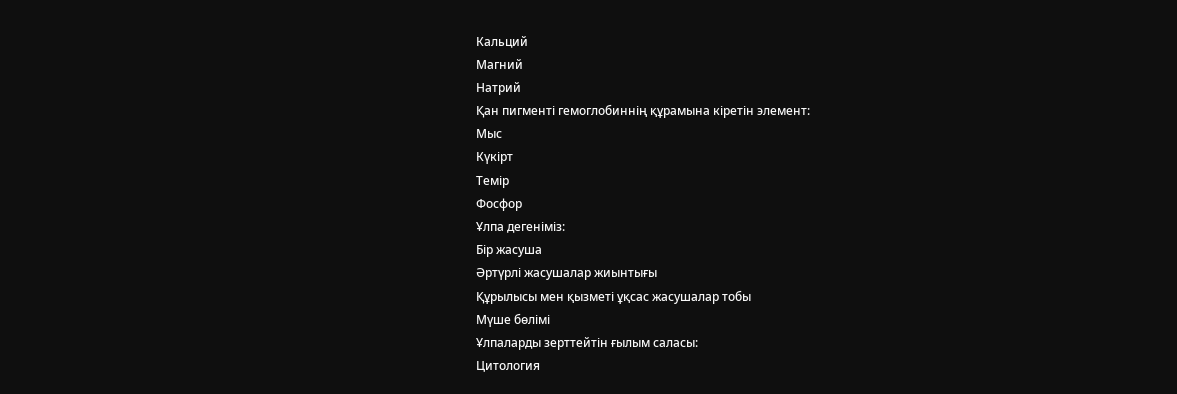Кальций
Магний
Натрий
Қан пигменті гемоглобиннің құрамына кіретін элемент:
Мыс
Күкірт
Темір
Фосфор
Ұлпа дегеніміз:
Бір жасуша
Әртүрлі жасушалар жиынтығы
Құрылысы мен қызметі ұқсас жасушалар тобы
Мүше бөлімі
Ұлпаларды зерттейтін ғылым саласы:
Цитология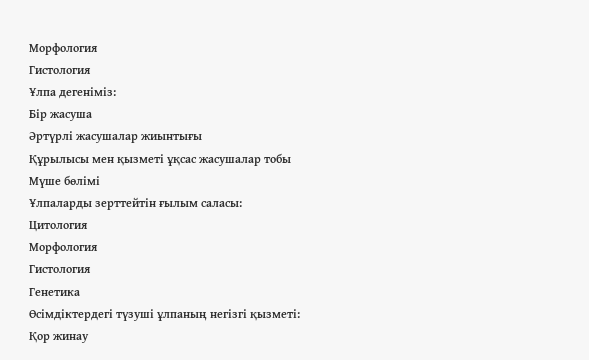Морфология
Гистология
Ұлпа дегеніміз:
Бір жасуша
Әртүрлі жасушалар жиынтығы
Құрылысы мен қызметі ұқсас жасушалар тобы
Мүше бөлімі
Ұлпаларды зерттейтін ғылым саласы:
Цитология
Морфология
Гистология
Генетика
Өсімдіктердегі түзуші ұлпаның негізгі қызметі:
Қор жинау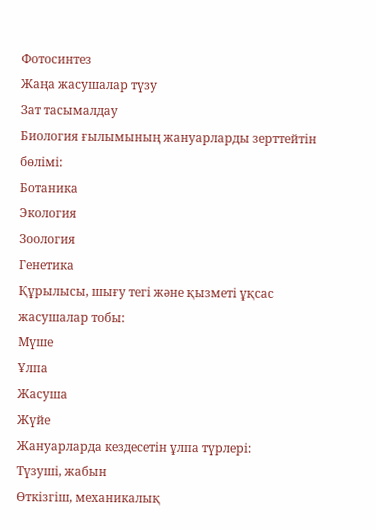Фотосинтез
Жаңа жасушалар түзу
Зат тасымалдау
Биология ғылымының жануарларды зерттейтін бөлімі:
Ботаника
Экология
Зоология
Генетика
Құрылысы, шығу тегі және қызметі ұқсас жасушалар тобы:
Мүше
Ұлпа
Жасуша
Жүйе
Жануарларда кездесетін ұлпа түрлері:
Түзуші, жабын
Өткізгіш, механикалық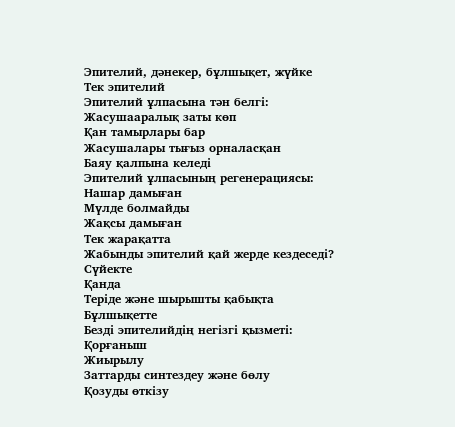Эпителий, дәнекер, бұлшықет, жүйке
Тек эпителий
Эпителий ұлпасына тән белгі:
Жасушааралық заты көп
Қан тамырлары бар
Жасушалары тығыз орналасқан
Баяу қалпына келеді
Эпителий ұлпасының регенерациясы:
Нашар дамыған
Мүлде болмайды
Жақсы дамыған
Тек жарақатта
Жабынды эпителий қай жерде кездеседі?
Сүйекте
Қанда
Теріде және шырышты қабықта
Бұлшықетте
Безді эпителийдің негізгі қызметі:
Қорғаныш
Жиырылу
Заттарды синтездеу және бөлу
Қозуды өткізу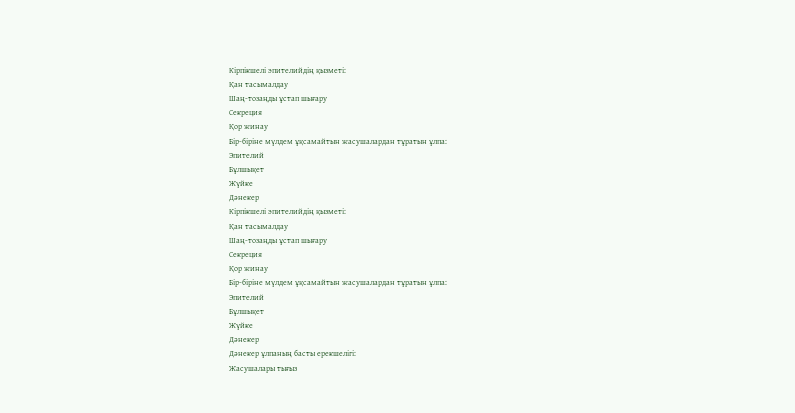Кірпікшелі эпителийдің қызметі:
Қан тасымалдау
Шаң-тозаңды ұстап шығару
Секреция
Қор жинау
Бір-біріне мүлдем ұқсамайтын жасушалардан тұратын ұлпа:
Эпителий
Бұлшықет
Жүйке
Дәнекер
Кірпікшелі эпителийдің қызметі:
Қан тасымалдау
Шаң-тозаңды ұстап шығару
Секреция
Қор жинау
Бір-біріне мүлдем ұқсамайтын жасушалардан тұратын ұлпа:
Эпителий
Бұлшықет
Жүйке
Дәнекер
Дәнекер ұлпаның басты ерекшелігі:
Жасушалары тығыз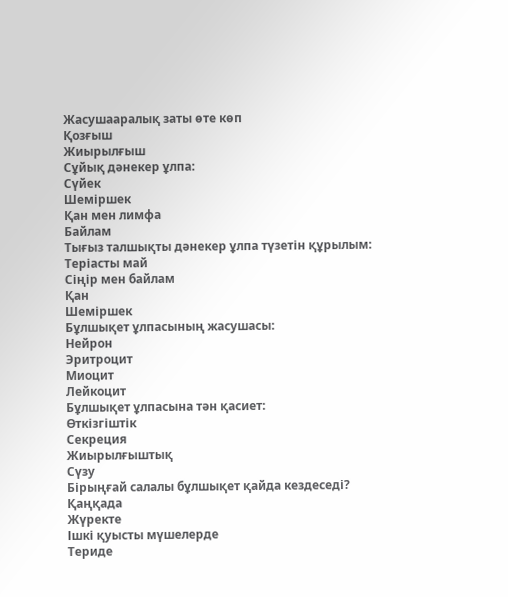Жасушааралық заты өте көп
Қозғыш
Жиырылғыш
Сұйық дәнекер ұлпа:
Сүйек
Шеміршек
Қан мен лимфа
Байлам
Тығыз талшықты дәнекер ұлпа түзетін құрылым:
Теріасты май
Сіңір мен байлам
Қан
Шеміршек
Бұлшықет ұлпасының жасушасы:
Нейрон
Эритроцит
Миоцит
Лейкоцит
Бұлшықет ұлпасына тән қасиет:
Өткізгіштік
Секреция
Жиырылғыштық
Сүзу
Бірыңғай салалы бұлшықет қайда кездеседі?
Қаңқада
Жүректе
Ішкі қуысты мүшелерде
Териде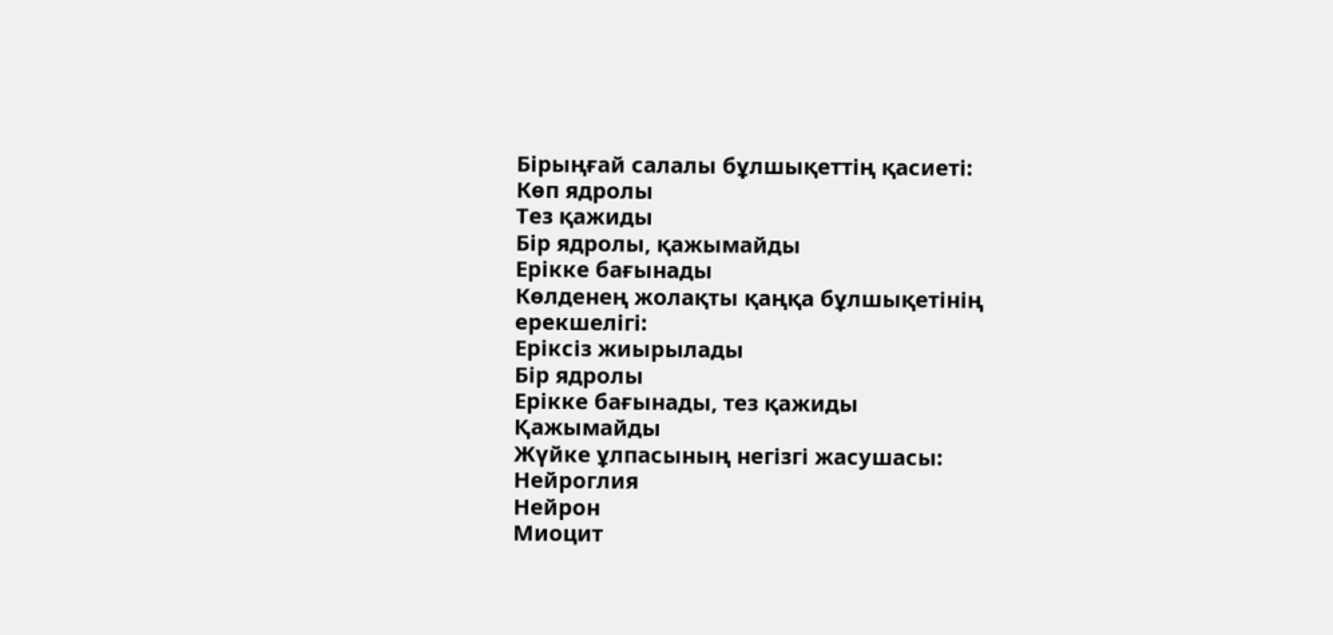Бірыңғай салалы бұлшықеттің қасиеті:
Көп ядролы
Тез қажиды
Бір ядролы, қажымайды
Ерікке бағынады
Көлденең жолақты қаңқа бұлшықетінің ерекшелігі:
Еріксіз жиырылады
Бір ядролы
Ерікке бағынады, тез қажиды
Қажымайды
Жүйке ұлпасының негізгі жасушасы:
Нейроглия
Нейрон
Миоцит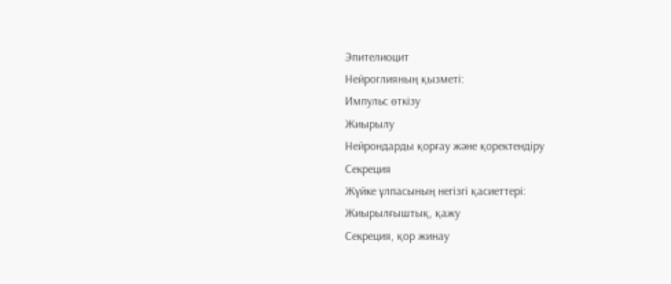Эпителиоцит
Нейроглияның қызметі:
Импульс өткізу
Жиырылу
Нейрондарды қорғау және қоректендіру
Секреция
Жүйке ұлпасының негізгі қасиеттері:
Жиырылғыштық, қажу
Секреция, қор жинау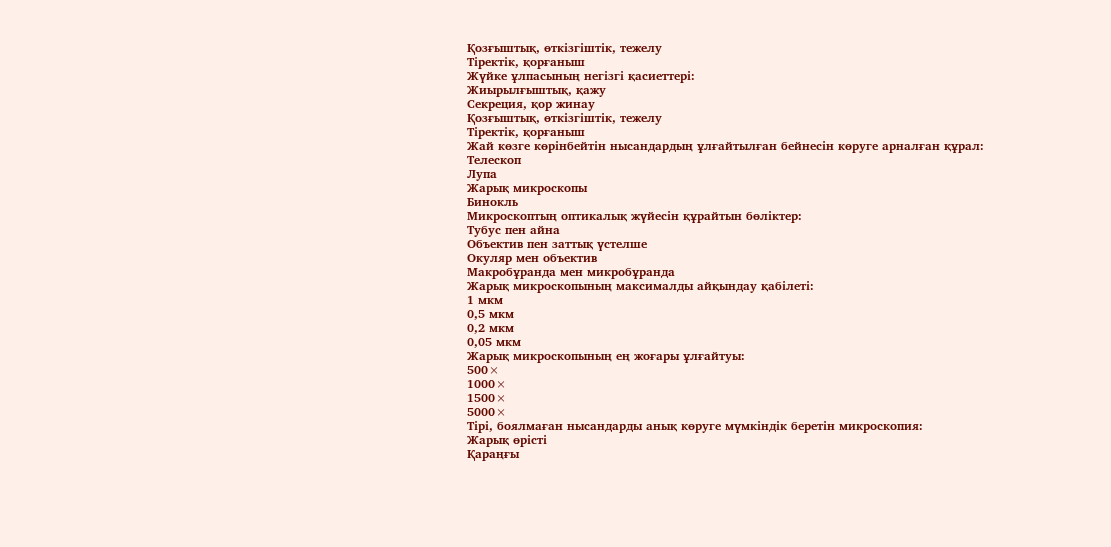Қозғыштық, өткізгіштік, тежелу
Тіректік, қорғаныш
Жүйке ұлпасының негізгі қасиеттері:
Жиырылғыштық, қажу
Секреция, қор жинау
Қозғыштық, өткізгіштік, тежелу
Тіректік, қорғаныш
Жай көзге көрінбейтін нысандардың ұлғайтылған бейнесін көруге арналған құрал:
Телескоп
Лупа
Жарық микроскопы
Бинокль
Микроскоптың оптикалық жүйесін құрайтын бөліктер:
Тубус пен айна
Объектив пен заттық үстелше
Окуляр мен объектив
Макробұранда мен микробұранда
Жарық микроскопының максималды айқындау қабілеті:
1 мкм
0,5 мкм
0,2 мкм
0,05 мкм
Жарық микроскопының ең жоғары ұлғайтуы:
500×
1000×
1500×
5000×
Тірі, боялмаған нысандарды анық көруге мүмкіндік беретін микроскопия:
Жарық өрісті
Қараңғы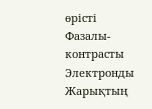өрісті
Фазалы-контрасты
Электронды
Жарықтың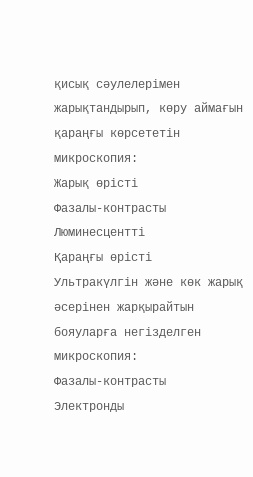қисық сәулелерімен жарықтандырып, көру аймағын қараңғы көрсететін микроскопия:
Жарық өрісті
Фазалы-контрасты
Люминесцентті
Қараңғы өрісті
Ультракүлгін және көк жарық әсерінен жарқырайтын бояуларға негізделген микроскопия:
Фазалы-контрасты
Электронды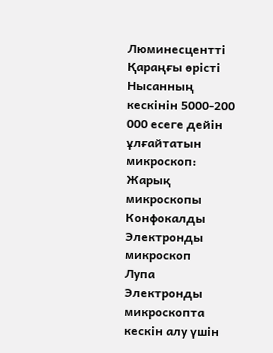Люминесцентті
Қараңғы өрісті
Нысанның кескінін 5000-200 000 есеге дейін ұлғайтатын микроскоп:
Жарық микроскопы
Конфокалды
Электронды микроскоп
Лупа
Электронды микроскопта кескін алу үшін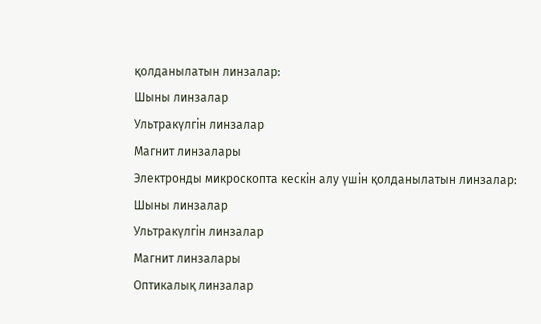қолданылатын линзалар:
Шыны линзалар
Ультракүлгін линзалар
Магнит линзалары
Электронды микроскопта кескін алу үшін қолданылатын линзалар:
Шыны линзалар
Ультракүлгін линзалар
Магнит линзалары
Оптикалық линзалар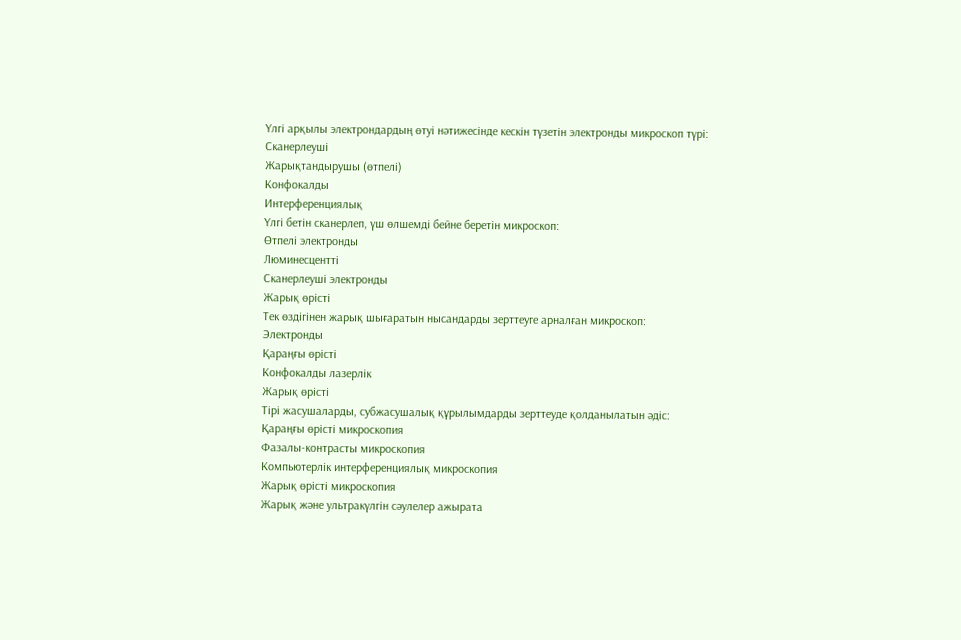Үлгі арқылы электрондардың өтуі нәтижесінде кескін түзетін электронды микроскоп түрі:
Сканерлеуші
Жарықтандырушы (өтпелі)
Конфокалды
Интерференциялық
Үлгі бетін сканерлеп, үш өлшемді бейне беретін микроскоп:
Өтпелі электронды
Люминесцентті
Сканерлеуші электронды
Жарық өрісті
Тек өздігінен жарық шығаратын нысандарды зерттеуге арналған микроскоп:
Электронды
Қараңғы өрісті
Конфокалды лазерлік
Жарық өрісті
Тірі жасушаларды, субжасушалық құрылымдарды зерттеуде қолданылатын әдіс:
Қараңғы өрісті микроскопия
Фазалы-контрасты микроскопия
Компьютерлік интерференциялық микроскопия
Жарық өрісті микроскопия
Жарық және ультракүлгін сәулелер ажырата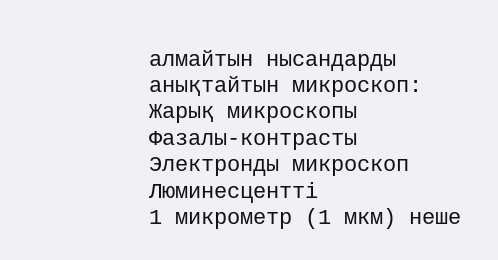алмайтын нысандарды анықтайтын микроскоп:
Жарық микроскопы
Фазалы-контрасты
Электронды микроскоп
Люминесцентті
1 микрометр (1 мкм) неше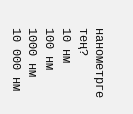нанометрге тең?
10 нм
100 нм
1000 нм
10 000 нм